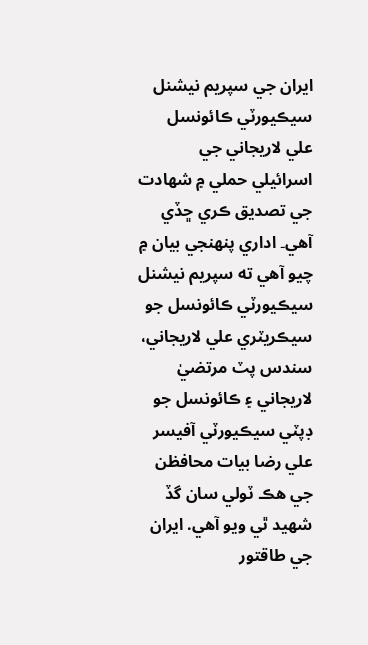ايران جي سپريم نيشنل سيڪيورٽي ڪائونسل علي لاريجاني جي اسرائيلي حملي ۾ شهادت جي تصديق ڪري ڇڏي آهي۔ اداري پنهنجي بيان ۾ چيو آهي ته سپريم نيشنل سيڪيورٽي ڪائونسل جو سيڪريٽري علي لاريجاني، سندس پٽ مرتضيٰ لاريجاني ۽ ڪائونسل جو ڊپٽي سيڪيورٽي آفيسر علي رضا بيات محافظن جي هڪ ٽولي سان گڏ شهيد ٿي ويو آهي. ايران جي طاقتور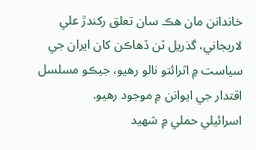خاندانن مان هڪ سان تعلق رکندڙ علي لاريجاني، گذريل ٽن ڏهاڪن کان ايران جي سياست ۾ اثرائتو نالو رهيو، جيڪو مسلسل اقتدار جي ايوانن ۾ موجود رهيو.
اسرائيلي حملي ۾ شهيد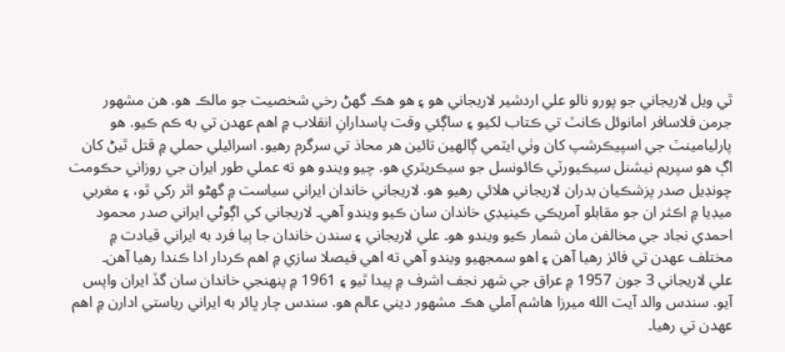ٿي ويل لاريجاني جو پورو نالو علي اردشير لاريجاني هو ۽ هو هڪ گهڻ رخي شخصيت جو مالڪ هو. هن مشهور جرمن فلاسافر امانوئل ڪانٽ تي ڪتاب لکيو ۽ ساڳئي وقت پاسدارانِ انقلاب ۾ اهم عهدن تي به ڪم ڪيو. هو پارليامينٽ جي اسپيڪرشپ کان وٺي ايٽمي ڳالهين تائين هر محاذ تي سرگرم رهيو. اسرائيلي حملي ۾ قتل ٿيڻ کان اڳ هو سپريم نيشنل سيڪيورٽي ڪائونسل جو سيڪريٽري هو. چيو ويندو هو ته عملي طور ايران جي روزاني حڪومت چونڊيل صدر پزشڪيان بدران لاريجاني هلائي رهيو هو. لاريجاني خاندان ايراني سياست ۾ گهڻو اثر رکي ٿو، ۽ مغربي ميڊيا ۾ اڪثر ان جو مقابلو آمريڪي ڪينيڊي خاندان سان ڪيو ويندو آهي۔ لاريجاني کي اڳوڻي ايراني صدر محمود احمدي نجاد جي مخالفن مان شمار ڪيو ويندو هو۔ علي لاريجاني ۽ سندن خاندان جا ٻيا فرد به ايراني قيادت ۾ مختلف عهدن تي فائز رهيا آهن ۽ اهو سمجهيو ويندو آهي ته اهي فيصلا سازي ۾ اهم ڪردار ادا ڪندا رهيا آهن۔
علي لاريجاني 3 جون 1957 ۾ عراق جي شهر نجف اشرف ۾ پيدا ٿيو ۽ 1961 ۾ پنهنجي خاندان سان گڏ ايران واپس آيو. سندس والد آيت الله ميرزا هاشم آملي هڪ مشهور ديني عالم هو. سندس چار ڀائر به ايراني رياستي ادارن ۾ اهم عهدن تي رهيا۔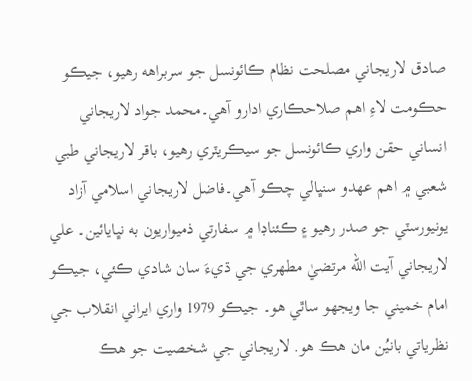صادق لاريجاني مصلحت نظام ڪائونسل جو سربراهه رهيو، جيڪو حڪومت لاءِ اهم صلاحڪاري ادارو آهي۔محمد جواد لاريجاني انساني حقن واري ڪائونسل جو سيڪريٽري رهيو، باقر لاريجاني طبي شعبي ۾ اهم عهدو سنڀالي چڪو آهي۔فاضل لاريجاني اسلامي آزاد يونيورسٽي جو صدر رهيو ۽ ڪئناڊا ۾ سفارتي ذميواريون به نڀايائين۔ علي لاريجاني آيت الله مرتضيٰ مطهري جي ڌيءَ سان شادي ڪئي، جيڪو امام خميني جا ويجهو ساٿي هو۔ جيڪو 1979 واري ايراني انقلاب جي نظرياتي بانيُن مان هڪ هو. لاريجاني جي شخصيت جو هڪ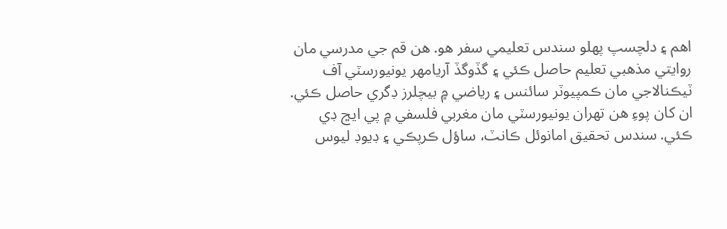اهم ۽ دلچسپ پهلو سندس تعليمي سفر هو. هن قم جي مدرسي مان روايتي مذهبي تعليم حاصل ڪئي ۽ گڏوگڏ آريامهر يونيورسٽي آف ٽيڪنالاجي مان ڪمپيوٽر سائنس ۽ رياضي ۾ بيچلرز ڊگري حاصل ڪئي. ان کان پوءِ هن تهران يونيورسٽي مان مغربي فلسفي ۾ پي ايڇ ڊي ڪئي. سندس تحقيق امانوئل ڪانٽ، ساؤل ڪرپڪي ۽ ڊيوڊ ليوس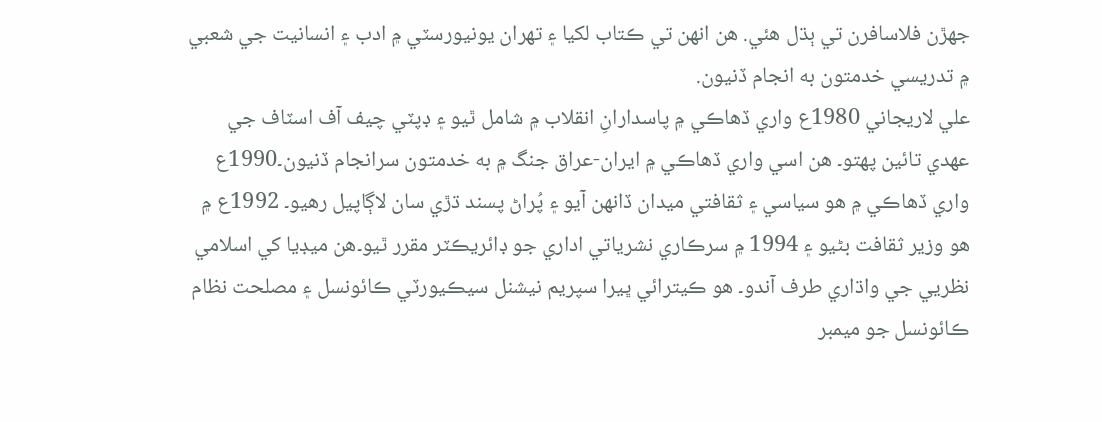جهڙن فلاسافرن تي ٻڌل هئي. هن انهن تي ڪتاب لکيا ۽ تهران يونيورسٽي ۾ ادب ۽ انسانيت جي شعبي ۾ تدريسي خدمتون به انجام ڏنيون.
علي لاريجاني 1980ع واري ڏهاڪي ۾ پاسدارانِ انقلاب ۾ شامل ٿيو ۽ ڊپٽي چيف آف اسٽاف جي عهدي تائين پهتو۔ هن اسي واري ڏهاڪي ۾ ايران-عراق جنگ ۾ به خدمتون سرانجام ڏنيون۔1990ع واري ڏهاڪي ۾ هو سياسي ۽ ثقافتي ميدان ڏانهن آيو ۽ پُراڻ پسند ڌڙي سان لاڳاپيل رهيو۔ 1992ع ۾ هو وزير ثقافت بڻيو ۽ 1994 ۾ سرڪاري نشرياتي اداري جو ڊائريڪٽر مقرر ٿيو۔هن ميڊيا کي اسلامي نظريي جي واڌاري طرف آندو۔ هو ڪيترائي ڀيرا سپريم نيشنل سيڪيورٽي ڪائونسل ۽ مصلحت نظام ڪائونسل جو ميمبر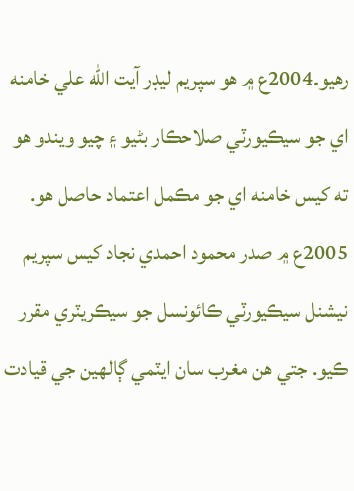رهيو۔2004ع ۾ هو سپريم ليڊر آيت الله علي خامنه اي جو سيڪيورٽي صلاحڪار بڻيو ۽ چيو ويندو هو ته کيس خامنه اي جو مڪمل اعتماد حاصل هو. 2005ع ۾ صدر محمود احمدي نجاد کيس سپريم نيشنل سيڪيورٽي ڪائونسل جو سيڪريٽري مقرر ڪيو. جتي هن مغرب سان ايٽمي ڳالهين جي قيادت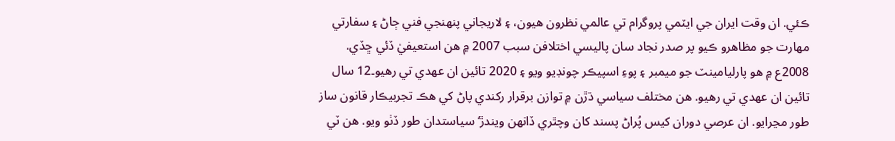ڪئي. ان وقت ايران جي ايٽمي پروگرام تي عالمي نظرون هيون، ۽ لاريجاني پنهنجي فني ڄاڻ ۽ سفارتي مهارت جو مظاهرو ڪيو پر صدر نجاد سان پاليسي اختلافن سبب 2007 ۾ هن استعيفيٰ ڏئي ڇڏي. 2008ع ۾ هو پارليامينٽ جو ميمبر ۽ پوءِ اسپيڪر چونڊيو ويو ۽ 2020 تائين ان عهدي تي رهيو۔12 سال تائين ان عهدي تي رهيو. هن مختلف سياسي ڌڙن ۾ توازن برقرار رکندي پاڻ کي هڪ تجربيڪار قانون ساز طور مڃرايو. ان عرصي دوران کيس پُراڻ پسند کان وچٿري ڏانهن ويندڙ‘ سياستدان طور ڏٺو ويو. هن ٽي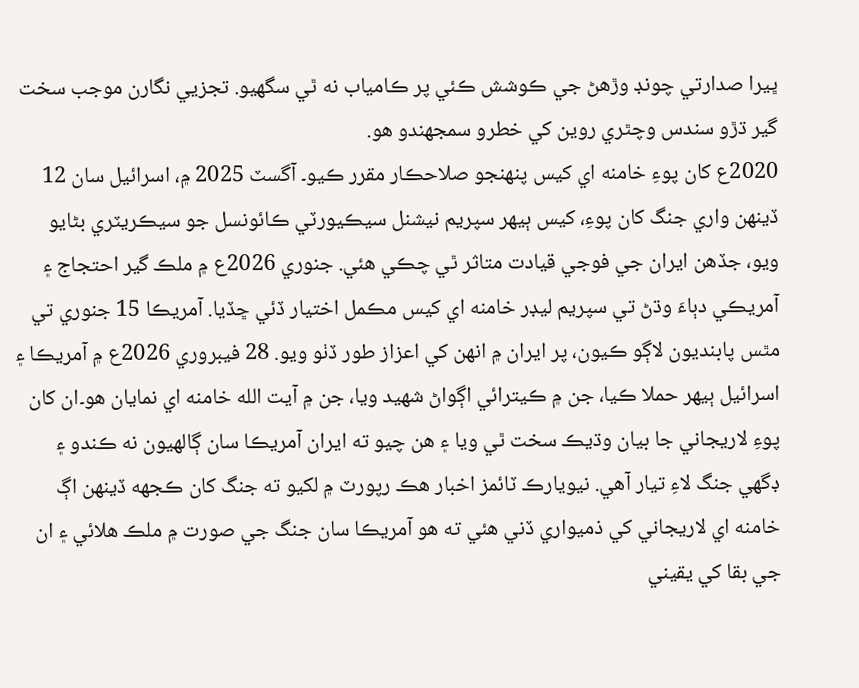ڀيرا صدارتي چونڊ وڙهڻ جي ڪوشش ڪئي پر ڪامياب نه ٿي سگهيو. تجزيي نگارن موجب سخت گير ڌڙو سندس وچٿري روين کي خطرو سمجهندو هو.
2020ع کان پوءِ خامنه اي کيس پنهنجو صلاحڪار مقرر ڪيو۔ آگسٽ 2025 ۾، اسرائيل سان 12 ڏينهن واري جنگ کان پوءِ، کيس ٻيهر سپريم نيشنل سيڪيورٽي ڪائونسل جو سيڪريٽري بڻايو ويو، جڏهن ايران جي فوجي قيادت متاثر ٿي چڪي هئي. جنوري 2026ع ۾ ملڪ گير احتجاج ۽ آمريڪي دٻاءَ وڌڻ تي سپريم ليڊر خامنه اي کيس مڪمل اختيار ڏئي ڇڏيا. آمريڪا 15 جنوري تي مٿس پابنديون لاڳو ڪيون، پر ايران ۾ انهن کي اعزاز طور ڏٺو ويو. 28 فيبروري 2026ع ۾ آمريڪا ۽ اسرائيل ٻيهر حملا ڪيا، جن ۾ ڪيترائي اڳواڻ شهيد ويا، جن ۾ آيت الله خامنه اي نمايان هو۔ان کان پوءِ لاريجاني جا بيان وڌيڪ سخت ٿي ويا ۽ هن چيو ته ايران آمريڪا سان ڳالهيون نه ڪندو ۽ ڊگهي جنگ لاءِ تيار آهي. نيويارڪ ٽائمز اخبار هڪ رپورٽ ۾ لکيو ته جنگ کان ڪجهه ڏينهن اڳ خامنه اي لاريجاني کي ذميواري ڏني هئي ته هو آمريڪا سان جنگ جي صورت ۾ ملڪ هلائي ۽ ان جي بقا کي يقيني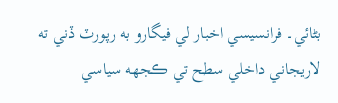بڻائي۔ فرانسيسي اخبار لي فيگارو به رپورٽ ڏني ته لاريجاني داخلي سطح تي ڪجهه سياسي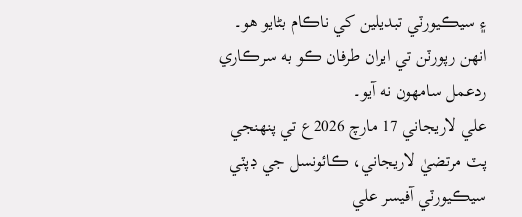۽ سيڪيورٽي تبديلين کي ناڪام بڻايو هو۔ انهن رپورٽن تي ايران طرفان ڪو به سرڪاري ردعمل سامهون نه آيو۔
علي لاريجاني 17 مارچ 2026ع تي پنهنجي پٽ مرتضيٰ لاريجاني، ڪائونسل جي ڊپٽي سيڪيورٽي آفيسر علي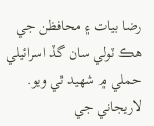رضا بيات ۽ محافظن جي هڪ ٽولي سان گڏ اسرائيلي حملي ۾ شهيد ٿي ويو. لاريجاني جي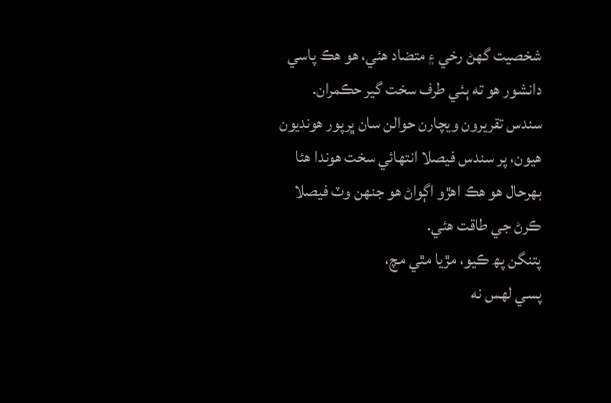شخصيت گهڻ رخي ۽ متضاد هئي، هو هڪ پاسي دانشور هو ته ٻئي طرف سخت گير حڪمران. سندس تقريرون ويچارن حوالن سان ڀرپور هونديون هيون، پر سندس فيصلا انتهائي سخت هوندا هئا بهرحال هو هڪ اهڙو اڳواڻ هو جنهن وٽ فيصلا ڪرڻ جي طاقت هئي.
پتنگن پھ ڪيو، مڙيا مٿي مچ،
پسي لهس نه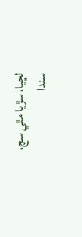لڇيا، سڙيا مٿي سچ،
سندا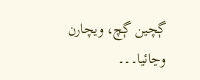ڳچين ڳچ، ويچارن وڃائيا۔۔۔